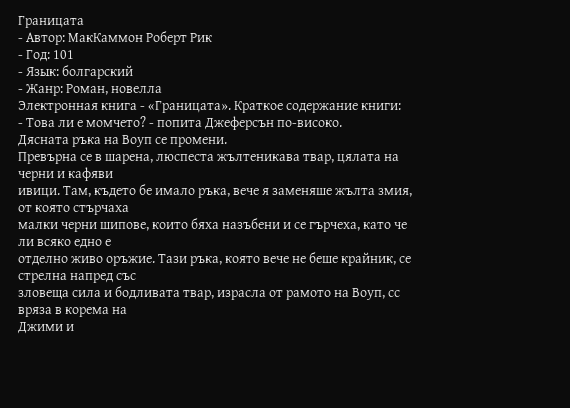Границата
- Автор: МакКаммон Роберт Рик
- Год: 101
- Язык: болгарский
- Жанр: Роман, новелла
Электронная книга - «Границата». Краткое содержание книги:
- Това ли е момчето? - попита Джеферсън по-високо.
Дясната ръка на Воуп се промени.
Превърна се в шарена, люспеста жълтеникава твар, цялата на черни и кафяви
ивици. Там, където бе имало ръка, вече я заменяше жълта змия, от която стърчаха
малки черни шипове, които бяха назъбени и се гърчеха, като че ли всяко едно е
отделно живо оръжие. Тази ръка, която вече не беше крайник, се стрелна напред със
зловеща сила и бодливата твар, израсла от рамото на Воуп, сс вряза в корема на
Джими и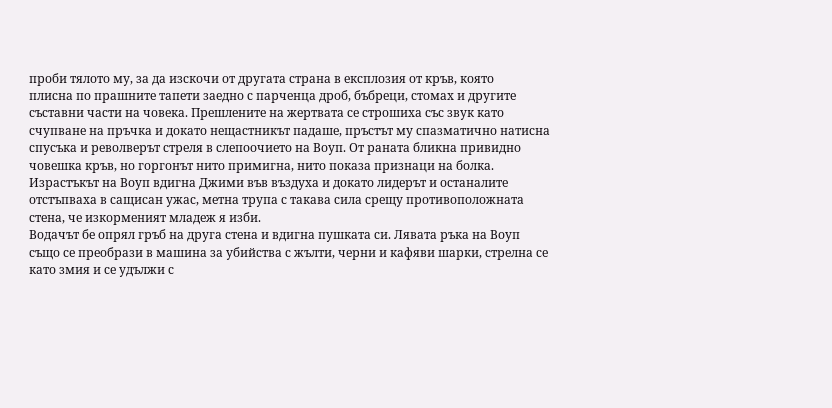проби тялото му, за да изскочи от другата страна в експлозия от кръв, която
плисна по прашните тапети заедно с парченца дроб, бъбреци, стомах и другите
съставни части на човека. Прешлените на жертвата се строшиха със звук като
счупване на пръчка и докато нещастникът падаше, пръстът му спазматично натисна
спусъка и револверът стреля в слепоочието на Воуп. От раната бликна привидно
човешка кръв, но горгонът нито примигна, нито показа признаци на болка.
Израстъкът на Воуп вдигна Джими във въздуха и докато лидерът и останалите
отстъпваха в сащисан ужас, метна трупа с такава сила срещу противоположната
стена, че изкорменият младеж я изби.
Водачът бе опрял гръб на друга стена и вдигна пушката си. Лявата ръка на Воуп
също се преобрази в машина за убийства с жълти, черни и кафяви шарки, стрелна се
като змия и се удължи с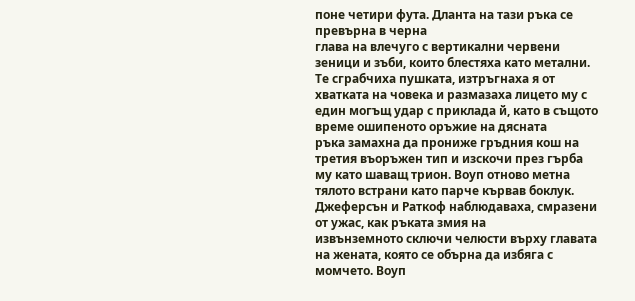поне четири фута. Дланта на тази ръка се превърна в черна
глава на влечуго с вертикални червени зеници и зъби, които блестяха като метални.
Те сграбчиха пушката, изтръгнаха я от хватката на човека и размазаха лицето му с
един могъщ удар с приклада й, като в същото време ошипеното оръжие на дясната
ръка замахна да прониже гръдния кош на третия въоръжен тип и изскочи през гърба
му като шаващ трион. Воуп отново метна тялото встрани като парче кървав боклук.
Джеферсън и Раткоф наблюдаваха, смразени от ужас, как ръката змия на
извънземното сключи челюсти върху главата на жената, която се обърна да избяга с
момчето. Воуп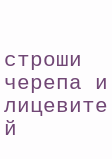строши черепа и лицевите й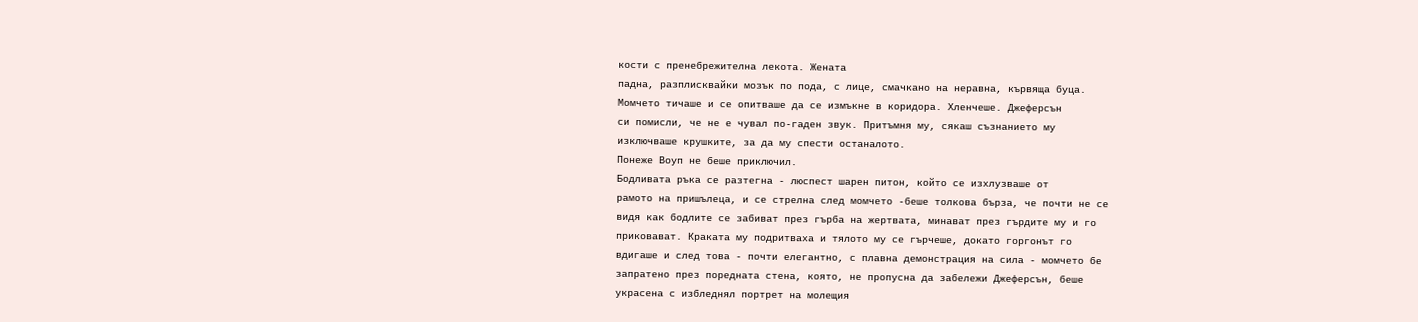кости с пренебрежителна лекота. Жената
падна, разплисквайки мозък по пода, с лице, смачкано на неравна, кървяща буца.
Момчето тичаше и се опитваше да се измъкне в коридора. Хленчеше. Джеферсън
си помисли, че не е чувал по-гаден звук. Притъмня му, сякаш съзнанието му
изключваше крушките, за да му спести останалото.
Понеже Воуп не беше приключил.
Бодливата ръка се разтегна - люспест шарен питон, който се изхлузваше от
рамото на пришълеца, и се стрелна след момчето -беше толкова бърза, че почти не се
видя как бодлите се забиват през гърба на жертвата, минават през гърдите му и го
приковават. Краката му подритваха и тялото му се гърчеше, докато горгонът го
вдигаше и след това - почти елегантно, с плавна демонстрация на сила - момчето бе
запратено през поредната стена, която, не пропусна да забележи Джеферсън, беше
украсена с избледнял портрет на молещия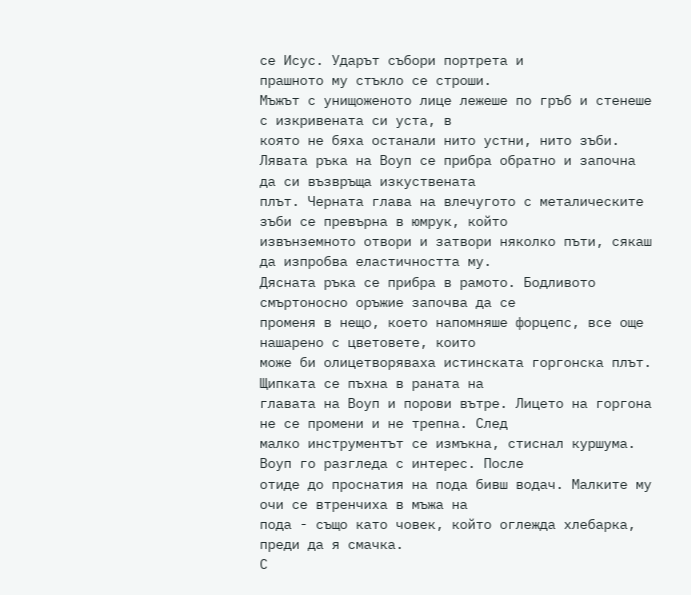се Исус. Ударът събори портрета и
прашното му стъкло се строши.
Мъжът с унищоженото лице лежеше по гръб и стенеше с изкривената си уста, в
която не бяха останали нито устни, нито зъби.
Лявата ръка на Воуп се прибра обратно и започна да си възвръща изкуствената
плът. Черната глава на влечугото с металическите зъби се превърна в юмрук, който
извънземното отвори и затвори няколко пъти, сякаш да изпробва еластичността му.
Дясната ръка се прибра в рамото. Бодливото смъртоносно оръжие започва да се
променя в нещо, което напомняше форцепс, все още нашарено с цветовете, които
може би олицетворяваха истинската горгонска плът. Щипката се пъхна в раната на
главата на Воуп и порови вътре. Лицето на горгона не се промени и не трепна. След
малко инструментът се измъкна, стиснал куршума. Воуп го разгледа с интерес. После
отиде до проснатия на пода бивш водач. Малките му очи се втренчиха в мъжа на
пода - също като човек, който оглежда хлебарка, преди да я смачка.
С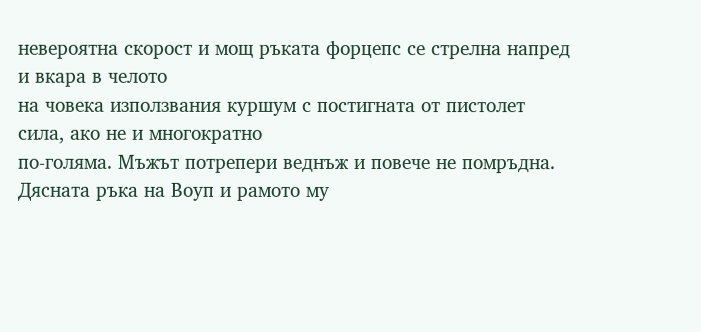невероятна скорост и мощ ръката форцепс се стрелна напред и вкара в челото
на човека използвания куршум с постигната от пистолет сила, ако не и многократно
по-голяма. Мъжът потрепери веднъж и повече не помръдна.
Дясната ръка на Воуп и рамото му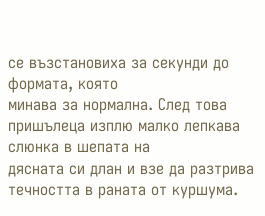се възстановиха за секунди до формата, която
минава за нормална. След това пришълеца изплю малко лепкава слюнка в шепата на
дясната си длан и взе да разтрива течността в раната от куршума.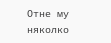Отне му няколко